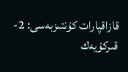قازاقپارات كۇنتىزبەسى: 2-قىركۇيەك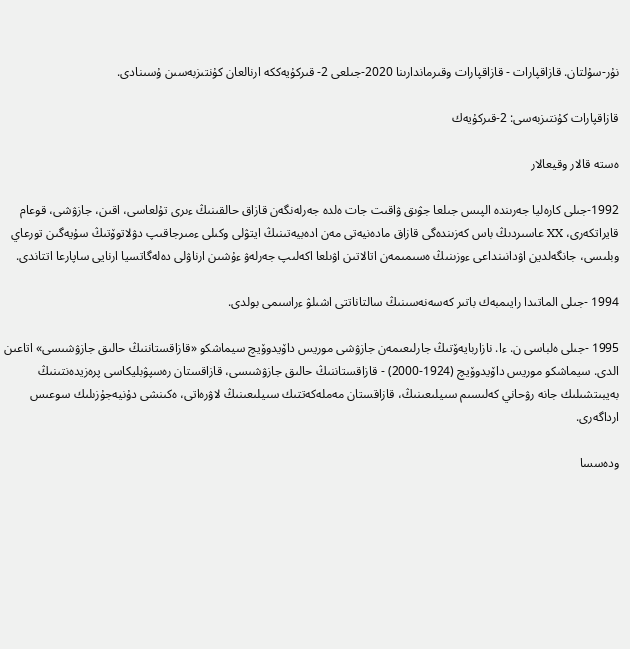نۇر-سۇلتان. قازاقپارات - قازاقپارات وقىرماندارىنا 2020-جىلعى 2- قىركۇيەككە ارنالعان كۇنتىزبەسىن ۇسىنادى.

قازاقپارات كۇنتىزبەسى: 2-قىركۇيەك

ەستە قالار وقيعالار

1992-جىلى كارەليا جەرىندە الپىس جىلعا جۋىق ۋاقىت جات ەلدە جەرلەنگەن قازاق حالقىنىڭ ءىرى تۇلعاسى، اقىن، جازۋشى، قوعام قايراتكەرى، XX عاسىردىڭ باس كەزىندەگى قازاق مادەنيەتى مەن ادەبيەتىنىڭ ايتۋلى وكىلى ءمىرجاقىپ دۋلاتوۆتىڭ سۇيەگىن تورعاي وبلىسى، جانگەلدين اۋدانىنداعى ءوزىنىڭ ەسىمىمەن اتالاتىن اۋىلعا اكەلىپ جەرلەۋ ءۇشىن ارناۋلى دەلەگاتسيا ارنايى ساپارعا اتتاندى.

1994 -جىلى الماتىدا رايىمبەك باتىر كەسەنەسىنىڭ سالتاناتتى اشىلۋ ءراسىمى بولدى.

1995 -جىلى ەلباسى ن. ءا. نازاربايەۆتىڭ جارلىعىمەن جازۋشى موريس داۆيدوۆيچ سيماشكو «قازاقستاننىڭ حالىق جازۋشىسى» اتاعىن الدى. سيماشكو موريس داۆيدوۆيچ (1924-2000) - قازاقستاننىڭ حالىق جازۋشىسى، قازاقستان رەسپۋبليكاسى پرەزيدەنتىنىڭ بەيبىتشىلىك جانە رۋحاني كەلىسىم سىيلىعىنىڭ، قازاقستان مەملەكەتتىك سىيلىعىنىڭ لاۋرەاتى، ەكىنشى دۇنيەجۇزىلىك سوعىس ارداگەرى.

ودەسسا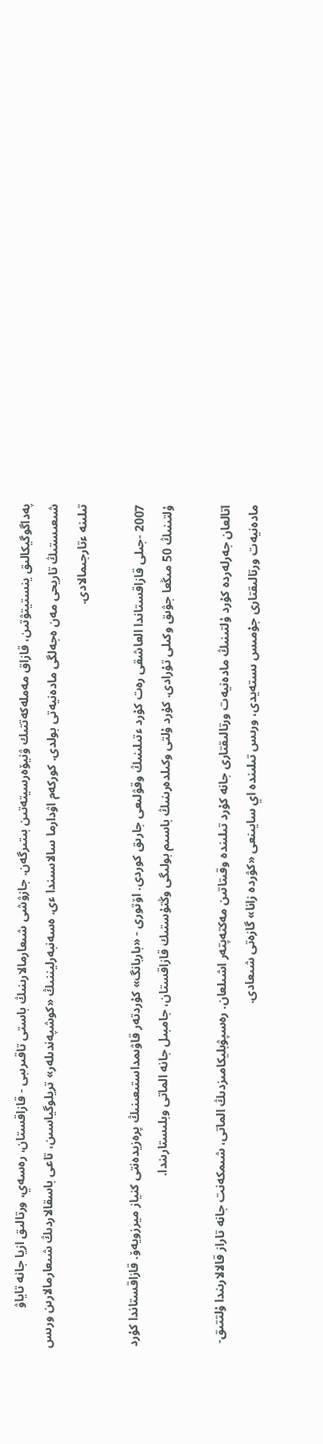پەداگوگيكالىق ينستيتۋتىن، قازاق مەملەكەتتىك ۋنيۆەرسيتەتىن بىتىرگەن. جازۋشى شىعارمالارىنىڭ باستى تاقىرىبى - قازاقستان، رەسەي، ورتالىق ازيا جانە تاياۋ شىعىستىڭ تاريحى مەن ەجەلگى مادەنيەتى بولدى. كوركەم اۋدارما سالاسىندا ءى. ەسەنبەرليننىڭ «كوشپەندىلەر» تريلوگياسىن، تاعى باسقالاردىڭ شىعارمالارىن ورىس تىلىنە ءتارجىمالادى.

2007 -جىلى قازاقستاندا العاشقى رەت كۇرد ءتىلىنىڭ وقۋلىعى جارىق كوردى. اۆتورى - «باربانگ» كۇردتەر قاۋىمداستىعىنىڭ پرەزيدەنتى كنياز ميرزويەۆ. قازاقستاندا كۇرد ۇلتىنىڭ 50 مىڭعا جۋىق وكىلى تۇرادى. كۇرد ۇلتى وكىلدەرىنىڭ باسىم بولىگى وڭتۇستىك قازاقستان، جامبىل جانە الماتى وبلىستارىندا.

اتالعان جەرلەردە كۇرد ۇلتىنىڭ مادەنيەت ورتالىقتارى جانە كۇرد تىلىندە وقىتاتىن مەكتەپتەر اشىلعان. رەسپۋبليكامىزدىڭ الماتى، شىمكەنت جانە تاراز قالالارىندا ۇلتتىق- مادەنيەت ورتالىقتارى جۇمىس ىستەيدى، ورىس تىلىندە اي سايىنعى «كۋردە زانا» گازەتى شىعادى.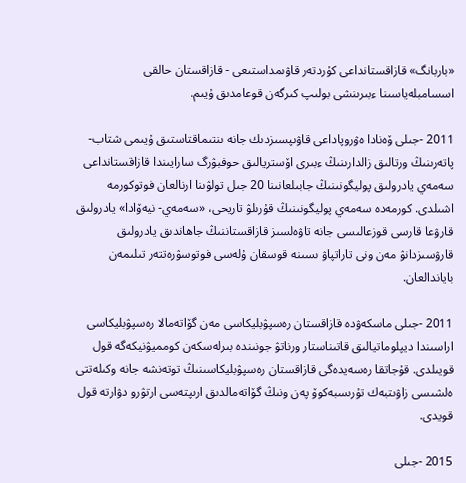«باربانگ» قازاقستانداعى كۇردتەر قاۋىمداستىعى - قازاقستان حالقى اسسامبلەياسىنا ءبىرىنشى بولىپ كىرگەن قوعامدىق ۇيىم.

2011 -جىلى ۆەنادا ەۋروپاداعى قاۋىپسىزدىك جانە ىنتىماقتاستىق ۇيىمى شتاب-پاتەرىنىڭ ورتالىق زالدارىنىڭ ءبىرى اۆستريالىق حوفبۋرگ سارايىندا قازاقستانداعى سەمەي يادرولىق پوليگونىنىڭ جابىلعانىنا 20 جىل تولۋىنا ارنالعان فوتوكورمە اشىلدى. كورمەدە سەمەي پوليگونىنىڭ قۇرىلۋ تاريحى، «سەمەي- نيەۆادا» يادرولىق قارۋعا قارسى قوزعالىسى جانە تاۋەلسىز قازاقستاننىڭ جاھاندىق يادرولىق قارۋسىزدانۋ مەن ونى تاراتپاۋ ىسىنە قوسقان ۇلەسى فوتوسۋرەتتەر تىلىمەن باياندالعان.

2011 -جىلى ماسكەۋدە قازاقستان رەسپۋبليكاسى مەن گۆاتەمالا رەسپۋبليكاسى اراسىندا ديپلوماتيالىق قاتىناستار ورناتۋ جونىندە بىرلەسكەن كومميۋنيكەگە قول قويىلدى. قۇجاتقا رەسەيدەگى قازاقستان رەسپۋبليكاسىنىڭ توتەنشە جانە وكىلەتتى ەلشىسى زاۋىتبەك تۇرىسبەكوۆ پەن ونىڭ گۆاتەمالدىق ارىپتەسى ارتۋرو دۋارتە قول قويدى.

2015 -جىلى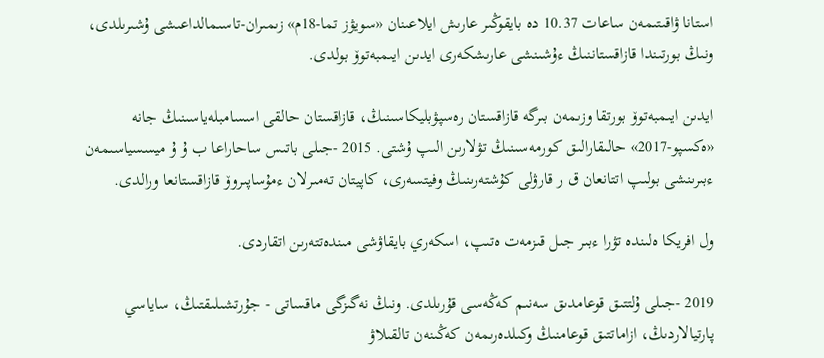استانا ۋاقىتىمەن ساعات 10.37 دە بايقوڭىر عارىش ايلاعىنان «سويۋز تما-18م» زىمىران-تاسىمالداعىشى ۇشىرىلدى، ونىڭ بورتىندا قازاقستاننىڭ ءۇشىنشى عارىشكەرى ايدىن ايىمبەتوۆ بولدى.

ايدىن ايىمبەتوۆ بورتقا وزىمەن بىرگە قازاقستان رەسپۋبليكاسىنىڭ، قازاقستان حالقى اسسامبلەياسىنىڭ جانە «ەكسپو-2017» حالىقارالىق كورمەسىنىڭ تۋلارىن الىپ ۇشتى. 2015 -جىلى باتىس ساحاراعا ب ۇ ۇ ميسسياسىمەن ءبىرىنشى بولىپ اتتانعان ق ر قارۋلى كۇشتەرىنىڭ وفيتسەرى، كاپيتان تەمىرلان ءمۇساپىروۆ قازاقستانعا ورالدى.

ول افريكا ەلىندە تۋرا ءبىر جىل قىزمەت ەتىپ، اسكەري بايقاۋشى مىندەتتەرىن اتقاردى.

2019 -جىلى ۇلتتىق قوعامدىق سەنىم كەڭەسى قۇرىلدى. ونىڭ نەگىزگى ماقساتى - جۇرتشىلىقتىڭ، ساياسي پارتيالاردىڭ، ازاماتتىق قوعامنىڭ وكىلدەرىمەن كەڭىنەن تالقىلاۋ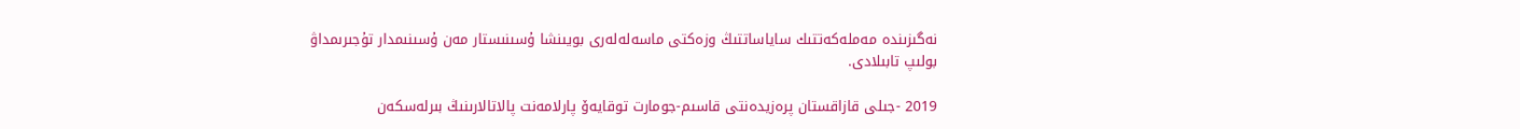نەگىزىندە مەملەكەتتىك ساياساتتىڭ وزەكتى ماسەلەلەرى بويىنشا ۇسىنىستار مەن ۇسىنىمدار تۇجىرىمداۋ بولىپ تابىلادى.

2019 -جىلى قازاقستان پرەزيدەنتى قاسىم-جومارت توقايەۆ پارلامەنت پالاتالارىنىڭ بىرلەسكەن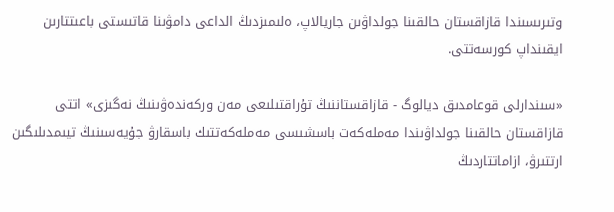وتىرىسىندا قازاقستان حالقىنا جولداۋىن جاريالاپ، ەلىمىزدىڭ الداعى دامۋىنا قاتىستى باعىتتارىن ايقىنداپ كورسەتتى.

«سىندارلى قوعامدىق ديالوگ - قازاقستاننىڭ تۇراقتىلىعى مەن وركەندەۋىنىڭ نەگىزى» اتتى قازاقستان حالقىنا جولداۋىندا مەملەكەت باسشىسى مەملەكەتتىك باسقارۋ جۇيەسىنىڭ تيىمدىلىگىن ارتتىرۋ، ازاماتتاردىڭ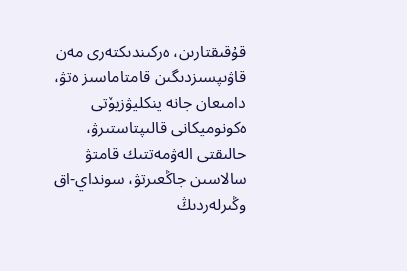قۇقىقتارىن، ەركىندىكتەرى مەن قاۋىپسىزدىگىن قامتاماسىز ەتۋ، دامىعان جانە ينكليۋزيۆتى ەكونوميكانى قالىپتاستىرۋ، حالىقتى الەۋمەتتىك قامتۋ سالاسىن جاڭعىرتۋ، سونداي-اق وڭىرلەردىڭ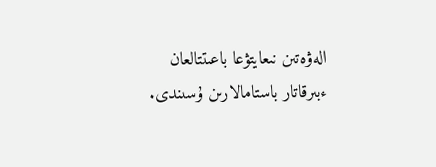الەۋەتىن نىعايتۋعا باعىتتالعان ءبىرقاتار باستامالارىن ۇسىندى.